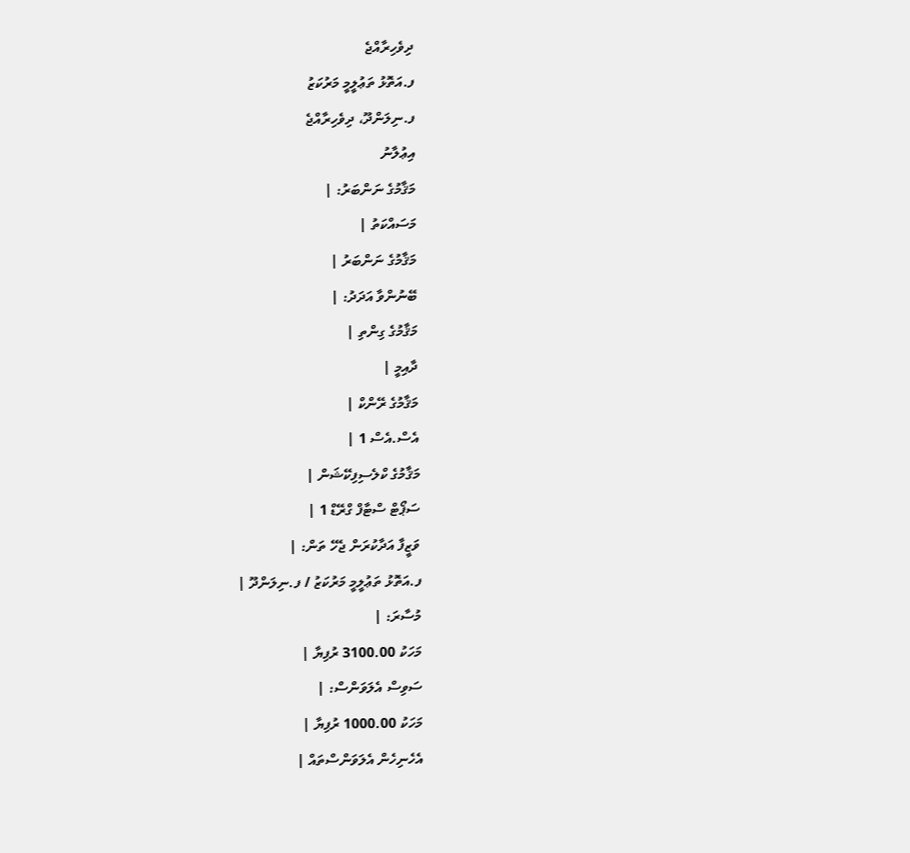ދިވެހިރާއްޖެ
ފ.އަތޮޅު ތަޢުލީމީ މަރުކަޒު
ފ.ނިލަންދޫ، ދިވެހިރާއްޖެ
އިޢުލާނު
މަޤާމުގެ ނަންބަރު: |
މަސައްކަތު |
މަޤާމުގެ ނަންބަރު |
ބޭނުންވާ އަދަދު: |
މަޤާމުގެ ގިންތި |
ދާއިމީ |
މަޤާމުގެ ރޭންކް |
އެސް.އެސް 1 |
މަޤާމުގެ ކްލެސިފިކޭޝަން |
ސަޕޯޓް ސްޓާފް ގްރޭޑް 1 |
ވަޒީފާ އަދާކުރަން ޖެހޭ ތަން: |
ފ.އަތޮޅު ތަޢުލީމީ މަރުކަޒު / ފ.ނިލަންދޫ |
މުސާރަ: |
މަހަކު 3100.00 ރުފިޔާ |
ސަވިސް އެލަވަންސް: |
މަހަކު 1000.00 ރުފިޔާ |
އެހެނިހެން އެލަވަންސްތައް |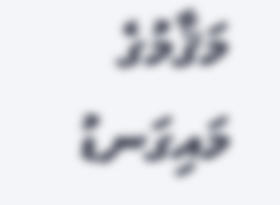މަޤާމުގެ މައިގަނޑު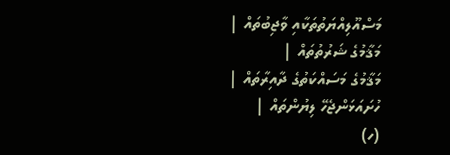މަސްއޫލިއްޔަތުތަކާއި ވާޖިބުތައް |
މަޤާމުގެ ޝަރުތުތައް |
މަޤާމުގެ މަސައްކަތުގެ ދާއިރާތައް |
ހުށައަޅަންޖެހޭ ލިޔުންތައް |
(ހ)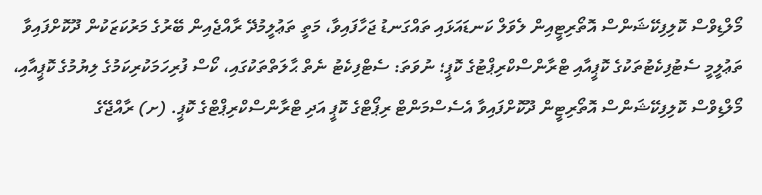މޯލްޑިވްސް ކޮލިފިކޭޝަންސް އޮތޯރިޓީއިން ލެވަލް ކަނޑައަޅައި ތައްގަނޑު ޖަހާފައިވާ، މަތީ ތަޢުލީމުދޭ ރާއްޖެއިން ބޭރުގެ މަރުކަޒަކުން ދޫކޮށްފައިވާ ތަޢުލީމީ ސެޓުފިކެޓުތަކުގެ ކޮޕީއާއި ޓްރާންސްކްރިޕްޓުގެ ކޮޕީ؛ ނުވަތަ: ސެޓްފިކެޓު ނެތް ޙާލަތްތަކުގައި، ކޯސް ފުރިހަމަކުރިކަމުގެ ލިޔުމުގެ ކޮޕީއާއި، މޯލްޑިވްސް ކޮލިފިކޭޝަންސް އޮތޯރިޓީން ދޫކޮށްފައިވާ އެސެސްމަންޓް ރިޕޯޓްގެ ކޮޕީ އަދި ޓްރާންސްކްރިޕްޓްގެ ކޮޕީ. (ށ) ރާއްޖޭގެ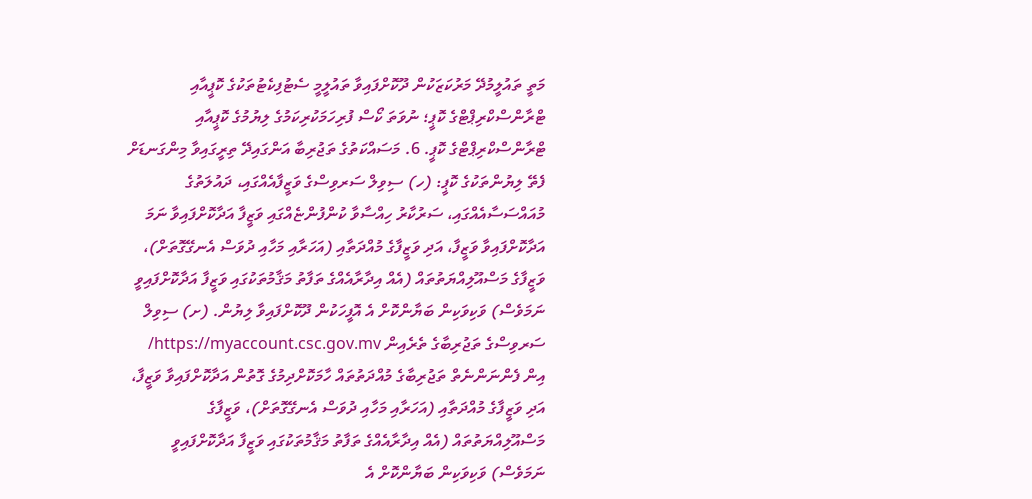މަތީ ތައުލީމުދޭ މަރުކަޒަކުން ދޫކޮށްފައިވާ ތައުލީމީ ސެޓުފިކެޓުތަކުގެ ކޮޕީއާއި ޓްރާންސްކްރިޕްޓްގެ ކޮޕީ؛ ނުވަތަ ކޯސް ފުރިހަމަކުރިކަމުގެ ލިޔުމުގެ ކޮޕީއާއި ޓްރާންސްކްރިޕްޓްގެ ކޮޕީ. 6. މަސައްކަތުގެ ތަޖުރިބާ އަންގައިދޭ ތިރީގައިވާ މިންގަނޑަށް ފެތޭ ލިޔުންތަކުގެ ކޮޕީ: (ހ) ސިވިލް ސަރވިސްގެ ވަޒީފާއެއްގައި، ދައުލަތުގެ މުއައްސަސާއެއްގައި، ސަރުކާރު ހިއްސާވާ ކުންފުންޏެއްގައި ވަޒީފާ އަދާކޮށްފައިވާ ނަމަ އަދާކޮށްފައިވާ ވަޒީފާ، އަދި ވަޒީފާގެ މުއްދަތާއި (އަހަރާއި މަހާއި ދުވަސް އެނގޭގޮތަށް)، ވަޒީފާގެ މަސްއޫލިއްޔަތުތައް (އެއް އިދާރާއެއްގެ ތަފާތު މަޤާމުތަކުގައި ވަޒީފާ އަދާކޮށްފައިވީ ނަމަވެސް) ވަކިވަކިން ބަޔާންކޮށް އެ އޮފީހަކުން ދޫކޮށްފައިވާ ލިޔުން. (ށ) ސިވިލް ސަރވިސްގެ ތަޖުރިބާގެ ތެރެއިން https://myaccount.csc.gov.mv/ އިން ފެންނަންނެތް ތަޖުރިބާގެ މުއްދަތުތައް ހާމަކޮށްދިމުގެ ގޮތުން އަދާކޮށްފައިވާ ވަޒީފާ، އަދި ވަޒީފާގެ މުއްދަތާއި (އަހަރާއި މަހާއި ދުވަސް އެނގޭގޮތަށް)، ވަޒީފާގެ މަސްއޫލިއްޔަތުތައް (އެއް އިދާރާއެއްގެ ތަފާތު މަޤާމުތަކުގައި ވަޒީފާ އަދާކޮށްފައިވީ ނަމަވެސް) ވަކިވަކިން ބަޔާންކޮށް އެ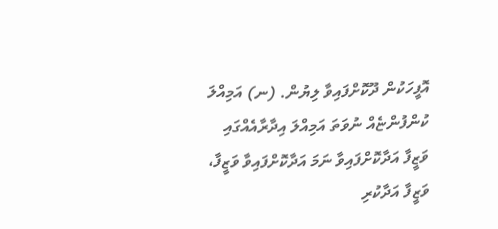އޮފީހަކުން ދޫކޮށްފައިވާ ލިޔުން. (ނ) އަމިއްލަ ކުންފުންޏެއް ނުވަތަ އަމިއްލަ އިދާރާއެއްގައި ވަޒީފާ އަދާކޮށްފައިވާ ނަމަ އަދާކޮށްފައިވާ ވަޒީފާ، ވަޒީފާ އަދާކުރި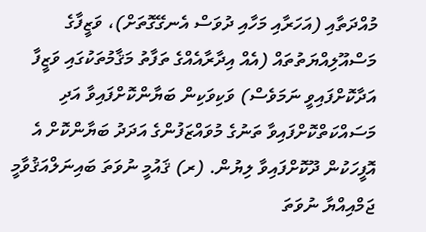މުއްދަތާއި (އަހަރާއި މަހާއި ދުވަސް އެނގޭގޮތަށް)، ވަޒީފާގެ މަސްއޫލިއްޔަތުތައް (އެއް އިދާރާއެއްގެ ތަފާތު މަޤާމުތަކުގައި ވަޒީފާ އަދާކޮށްފައިވީ ނަމަވެސް) ވަކިވަކިން ބަޔާންކޮށްފައިވާ އަދި މަސައްކަތްކޮށްފައިވާ ތަނުގެ މުވައްޒަފުންގެ އަދަދު ބަޔާންކޮށް އެ އޮފީހަކުން ދޫކޮށްފައިވާ ލިޔުން. (ރ) ޤައުމީ ނުވަތަ ބައިނަލްއަޤުވާމީ ޖަމްއިއްޔާ ނުވަތަ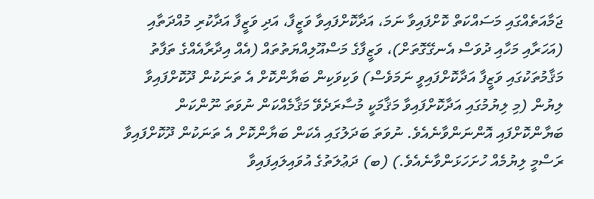ޖަމާއަތެއްގައި މަސައްކަތް ކޮށްފައިވާ ނަމަ، އަދާކޮށްފައިވާ ވަޒީފާ، އަދި ވަޒީފާ އަދާކުރި މުއްދަތާއި (އަހަރާއި މަހާއި ދުވަސް އެނގޭގޮތަށް)، ވަޒީފާގެ މަސްއޫލިއްޔަތުތައް (އެއް އިދާރާއެއްގެ ތަފާތު މަޤާމުތަކުގައި ވަޒީފާ އަދާކޮށްފައިވީ ނަމަވެސް) ވަކިވަކިން ބަޔާންކޮށް އެ ތަނަކުން ދޫކޮށްފައިވާ ލިޔުން (މި ލިޔުމުގައި އަދާކޮށްފައިވާ މަޤާމަކީ މުސާރަދެވޭ މަޤާމެއްކަން ނުވަތަ ނޫންކަން ބަޔާންކޮށްފައި އޮންނަންވާނެއެވެ. ނުވަތަ ބަދަލުގައި އެކަން ބަޔާންކޮށް އެ ތަނަކުން ދޫކޮށްފައިވާ ރަސްމީ ލިޔުމެއް ހުށަހަޅަންވާނެއެވެ.) (ބ) ދަޢުލަތުގެ އުވައިލައިފައިވާ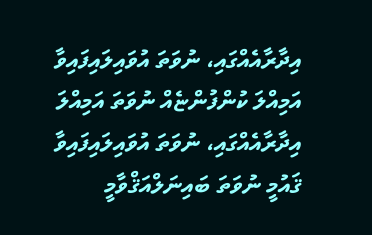އިދާރާއެއްގައި، ނުވަތަ އުވައިލައިފައިވާ އަމިއްލަ ކުންފުންޏެއް ނުވަތަ އަމިއްލަ އިދާރާއެއްގައި، ނުވަތަ އުވައިލައިފައިވާ ޤައުމީ ނުވަތަ ބައިނަލްއަޤްވާމީ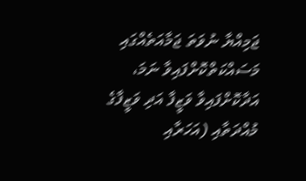ޖަމިއްޔާ ނުވަތަ ޖަމާއަތެއްގައި މަސައްކަތްކޮށްފައިވާ ނަމަ، އަދާކޮށްފައިވާ ވަޒީފާ އަދި ވަޒީފާގެ މުއްދަތާއި (އަހަރާއި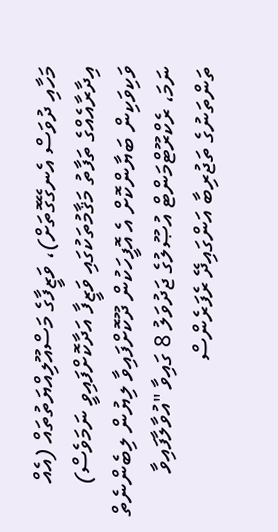މަހާއި ދުވަސް އެނގޭގޮތަށް)، ވަޒީފާގެ މަސްއޫލިއްޔަތުތައް (އެއް އިދާރާއެއްގެ ތަފާތު މަޤާމުތަކުގައި ވަޒީފާ އަދާކޮށްފައިވީ ނަމަވެސް) ވަކިވަކިން ބަޔާންކޮށް އެ އޮފީހަކުން ދޫކޮށްފައިވާ ލިޔުން ލިބެންނެތް ނަމަ، ރެކްރޫޓްމަންޓް އުޞޫލުގެ ޖަދުވަލު 8 ގައިވާ "އުވާލާފައިވާ ތަންތަނުގެ ތަޖުރިބާ އަންގައިދޭ ރެފަރެންސް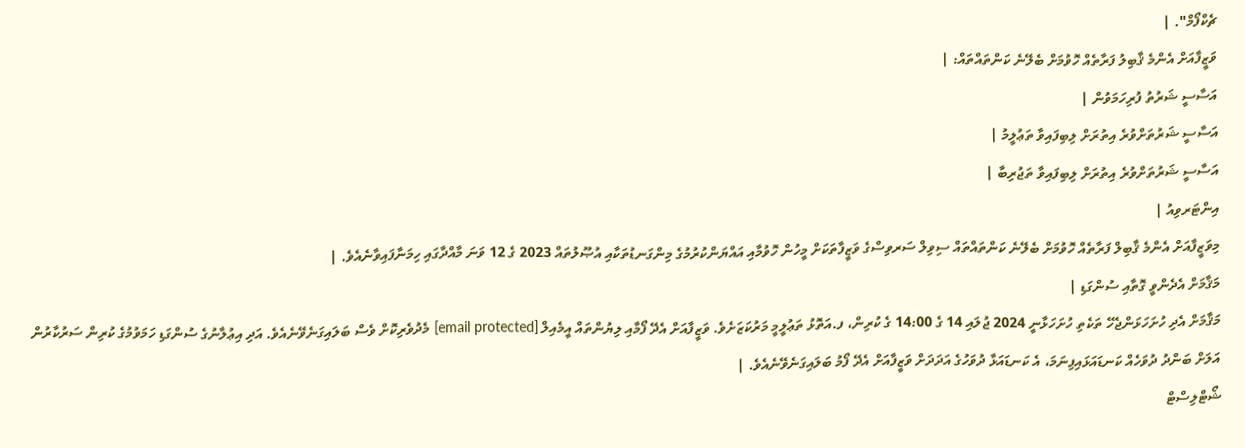ޗެކްފޯމް". |
ވަޒީފާއަށް އެންމެ ޤާބިލު ފަރާތެއް ހޮވުމަށް ބެލޭނެ ކަންތައްތައް: |
އަސާސީ ޝަރުތު ފުރިހަމަވުން |
އަސާސީ ޝަރުތަށްވުރެ އިތުރަށް ލިބިފައިވާ ތަޢުލީމު |
އަސާސީ ޝަރުތަށްވުރެ އިތުރަށް ލިބިފައިވާ ތަޖުރިބާ |
އިންޓަރވިއު |
މިވަޒީފާއަށް އެންމެ ޤާބިލް ފަރާތެއް ހޮވުމަށް ބެލޭނެ ކަންތައްތައް ސިވިލް ސަރވިސްގެ ވަޒީފާތަކަށް މީހުން ހޮވުމާއި އައްޔަންކުރުމުގެ މިންގަނޑުތަކާއި އުޞޫލުތައް 2023 ގެ 12 ވަނަ މާއްދާގައި ހިމަނާފައިވާނެއެވެ. |
މަޤާމަށް އެދެންވީ ގޮތާއި ސުންގަޑި |
މަޤާމަށް އެދި ހުށަހަޅަންޖެހޭ ތަކެތި ހުށަހަޅާނީ 2024 ޖުލައި 14 ގެ 14:00 ގެ ކުރިން، ފ.އަތޮޅު ތަޢުލީމީ މަރުކަޒަށެވެ. ވަޒީފާއަށް އެދޭ ފޯމާއި ލިޔުންތައް އީމެއިލް [email protected] މެދުވެރިކޮށް ވެސް ބަލައިގަނެވޭނެއެވެ. އަދި އިޢުލާނުގެ ސުންގަޑި ހަމަވުމުގެ ކުރިން ސަރުކާރުން އަލަށް ބަންދު ދުވަހެއް ކަނޑައަޅައިފިނަމަ، އެ ކަނޑައަޅާ ދުވަހުގެ އަދަދަށް ވަޒީފާއަށް އެދޭ ފޯމު ބަލައިގަނެވޭނެއެވެ. |
ޝޯޓްލިސްޓް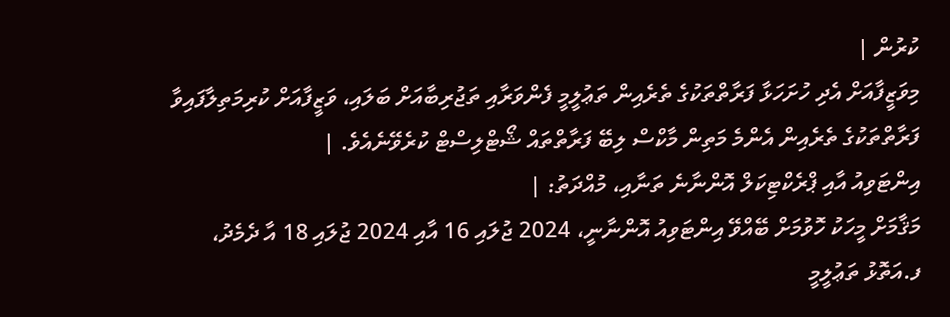ކުރުން |
މިވަޒީފާއަށް އެދި ހުށަހަޅާ ފަރާތްތަކުގެ ތެރެއިން ތަޢުލީމީ ފެންވަރާއި ތަޖުރިބާއަށް ބަލައި، ވަޒީފާއަށް ކުރިމަތިލާފައިވާ ފަރާތްތަކުގެ ތެރެއިން އެންމެ މަތިން މާކްސް ލިބޭ ފަރާތްތައް ޝޯޓްލިސްޓް ކުރެވޭނެއެވެ. |
އިންޓަވިއު އާއި ޕްރެކްޓިކަލް އޮންނާނެ ތަނާއި، މުއްދަތު: |
މަޤާމަށް މީހަކު ހޮވުމަށް ބޭއްވޭ އިންޓަވިއު އޮންނާނީ، 2024 ޖުލައި 16 އާއި 2024 ޖުލައި 18 އާ ދެމެދު، ފ.އަތޮޅު ތަޢުލީމީ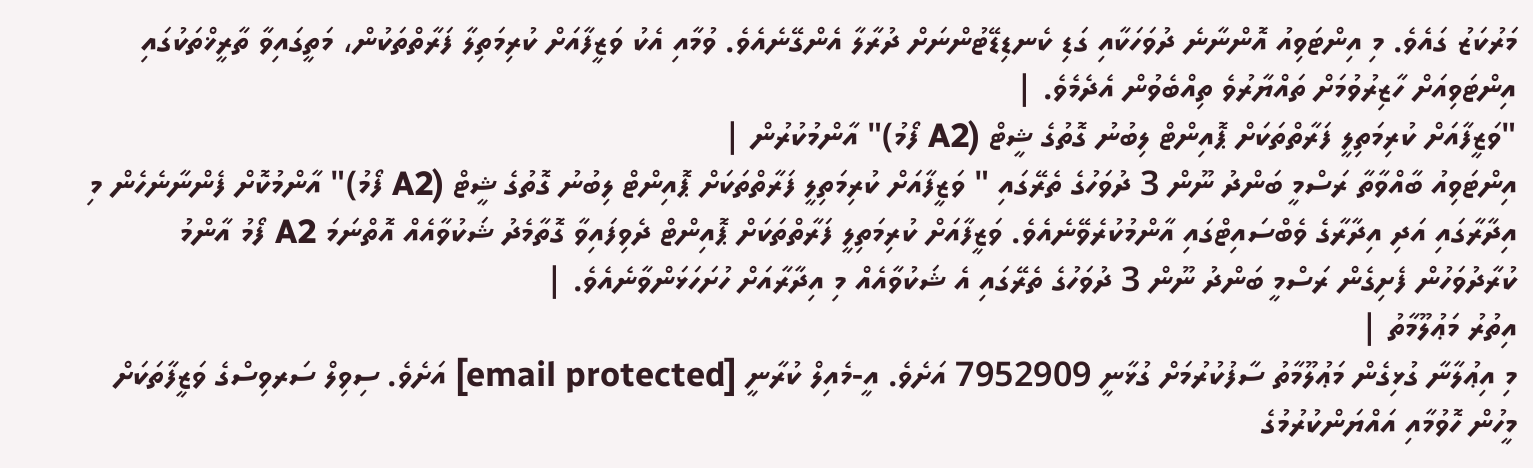މަރުކަޒު ގައެވެ. މި އިންޓަވިއު އޮންނާނެ ދުވަހަކާއި ގަޑި ކެނޑިޑޭޓުންނަށް ދުރާލާ އެންގޭނެއެވެ. ވުމާއި އެކު ވަޒީފާއަށް ކުރިމަތިލާ ފަރާތްތަކުން، މަތީގައިވާ ތާރީޚްތަކުގައި އިންޓަވިއަށް ހާޒިރުވުމަށް ތައްޔާރުވެ ތިއްބެވުން އެދެމެވެ. |
"ވަޒީފާއަށް ކުރިމަތިލީ ފަރާތްތަކަށް ޕޮއިންޓް ލިބުނު ގޮތުގެ ޝީޓް (A2 ފޯމު)" އާންމުކުރުން |
އިންޓަވިއު ބާއްވާތާ ރަސްމީ ބަންދު ނޫން 3 ދުވަހުގެ ތެރޭގައި " ވަޒީފާއަށް ކުރިމަތިލީ ފަރާތްތަކަށް ޕޮއިންޓް ލިބުނު ގޮތުގެ ޝީޓް (A2 ފޯމު)" އާންމުކޮށް ފެންނާނެހެން މި އިދާރާގައި އަދި އިދާރާގެ ވެބްސައިޓްގައި އާންމުކުރެވޭނެއެވެ. ވަޒީފާއަށް ކުރިމަތިލީ ފަރާތްތަކަށް ޕޮއިންޓް ދެވިފައިވާ ގޮތާމެދު ޝަކުވާއެއް އޮތްނަމަ A2 ފޯމު އާންމު ކުރާދުވަހުން ފެށިގެން ރަސްމީ ބަންދު ނޫން 3 ދުވަހުގެ ތެރޭގައި އެ ޝަކުވާއެއް މި އިދާރާއަށް ހުށަހަޅަންވާނެއެވެ. |
އިތުރު މަޢުލޫމާތު |
މި އިޢުލާނާ ގުޅިގެން މަޢުލޫމާތު ސާފުކުރުމަށް ގުޅާނީ 7952909 އަށެވެ. އީ-މެއިލް ކުރާނީ [email protected] އަށެވެ. ސިވިލް ސަރވިސްގެ ވަޒީފާތަކަށް މީހުން ހޮވުމާއި އައްޔަންކުރުމުގެ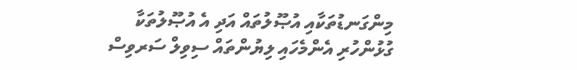މިންގަނޑުތަކާއި އުޞޫލުތައް އަދި އެ އުޞޫލުތަކާ ގުޅުންހުރި އެންމެހައި ލިޔުންތައް ސިވިލް ސަރވިސް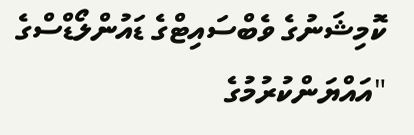ކޮމިޝަނުގެ ވެބްސައިޓްގެ ޑައުންލޯޑްސްގެ "އައްޔަންކުރުމުގެ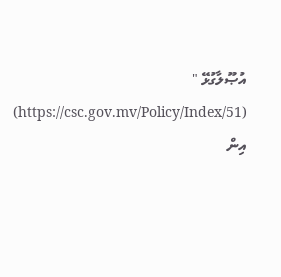އުޞޫލާގުޅޭ " (https://csc.gov.mv/Policy/Index/51) އިން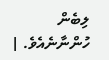ލިބެން ހުންނާނެއެވެ. |